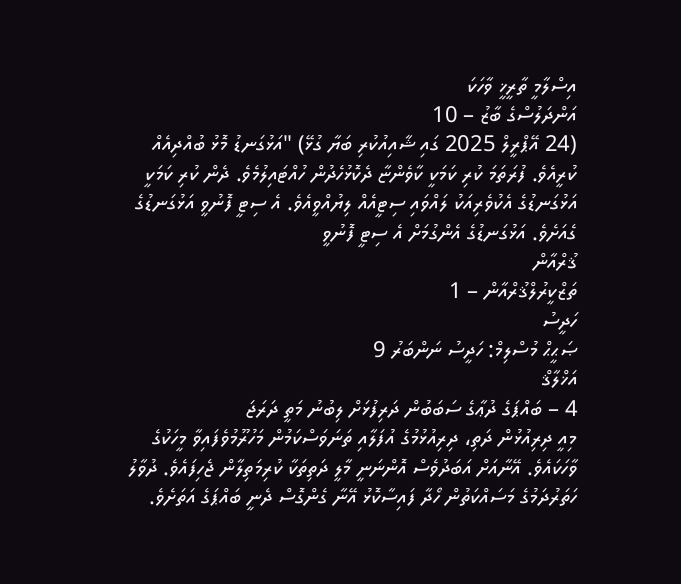އިސްލާމީ ތާރީޚީ ވާހަކަ
އަންދަލުސްގެ ބާޒު – 10
(24 އޭޕްރީލް 2025 ގައި ޝާއިއުކުރި ބަޔާ ގުޅޭ) "އަޅުގަނޑު މޮޅު ބުއްދިއެއް ކުރީއެވެ. ފުރަތަމަ ކުރި ކަމަކީ ކާވެންޏާ ދެކޮޅުހެދުން ހުއްޓައިލުމެވެ. ދެން ކުރި ކަމަކީ އަޅުގަނޑުގެ އެކުވެރިއަކު ލައްވައި ސިޓީއެއް ލިޔުއްވީއެވެ. އެ ސިޓީ ފޮނުވީ އަޅުގަނޑުގެ ގެއަށެވެ. އަޅުގަނޑުގެ އެންގުމަށް އެ ސިޓީ ފޮނުވީ
ޤުރްއާން
ތަޒްކީރުލްޤުރްއާން – 1
ހަދީސު
ޞަޙީޙް މުސްލިމް: ހަދީސު ނަންބަރު 9
އަޚްލާޤް
4 – ބައްޕަގެ ދުޢާގެ ސަބަބުން ދަރިފުޅަށް ލިބުނު މަތީ ދަރަޖަ
މިއީ ދިރިއުޅުން ދަތި، ދިރިއުޅުމުގެ އުފަލާއި ތަނަވަސްކަމުން މަހުރޫމުވެފައިވާ މީހަކުގެ ވާހަކައެވެ. އޭނާއަށް އަބަދުވެސް އޮންނަނީ މާލީ ދަތިތަކާ ކުރިމަތިލާން ޖެހިފައެވެ. ދުވާލު ހަތަރުދަމުގެ މަސައްކަތުން ހޯދާ ފައިސާކޮޅު އޭނާ ގެންގޮސް ދެނީ ބައްޕަގެ އަތަށެވެ.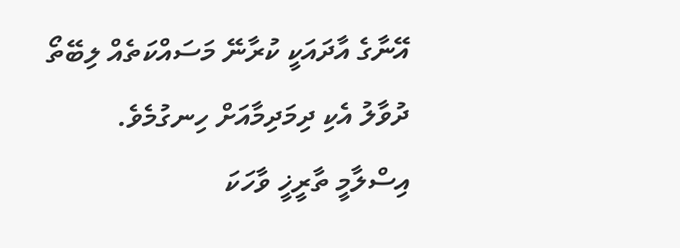އޭނާގެ އާދައަކީ ކުރާނޭ މަސައްކަތެއް ލިބޭތޯ ދުވާލު އެކި ދިމަދިމާއަށް ހިނގުމެވެ.
އިސްލާމީ ތާރީޚީ ވާހަކަ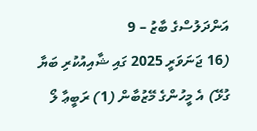އަންދަލުސްގެ ބާޒު – 9
(16 ޖަނަވަރީ 2025 ގައި ޝާއިއުކުރި ބަޔާ ގުޅޭ) އެ މީހުންގެ މޭޒުބާން (1) ރަބީޢާ ލޯ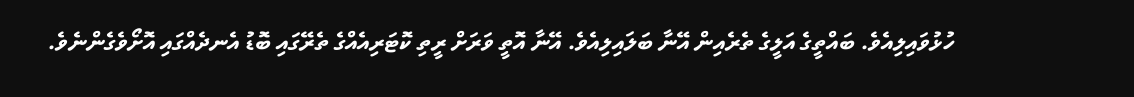ހުޅުވައިލިއެވެ. ބައްތީގެ އަލީގެ ތެރެއިން އޭނާ ބަލައިލިއެވެ. އޭނާ އޮތީ ވަރަށް ރީތި ކޮޓަރިއެއްގެ ތެރޭގައި ބޮޑު އެނދެއްގައި އޮށޯވެގެންނެވެ.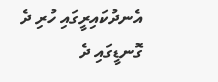އެނދުކައިރީގައި ހުރި ދެ ގޮނޑީގައި ދެ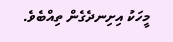މީހަކު އިށިނދެގެން ތިއްބެވެ.